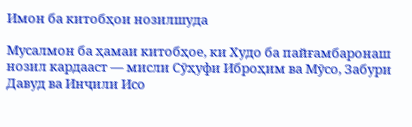Имон ба китобҳои нозилшуда

Мусалмон ба ҳамаи китобҳое, ки Худо ба пайғамбаронаш нозил кардааст — мисли Сӯҳуфи Иброҳим ва Мӯсо, Забури Давуд ва Инҷили Исо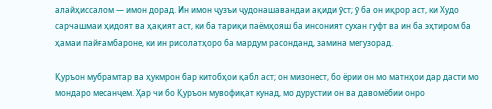алайҳиссалом — имон дорад. Ин имон ҷузъи ҷудонашавандаи ақиди ӯст; ӯ ба он иқрор аст, ки Худо сарчашмаи ҳидоят ва ҳақият аст, ки ба тариқи паёмҳояш ба инсоният сухан гуфт ва ин ба эҳтиром ба ҳамаи пайғамбароне, ки ин рисолатҳоро ба мардум расонданд, замина мегузорад.

Қуръон мубрамтар ва ҳукмрон бар китобҳои қабл аст; он мизонест, бо ёрии он мо матнҳои дар дасти мо мондаро месанҷем. Ҳар чи бо Қуръон мувофиқат кунад, мо дурустии он ва давомёбии онро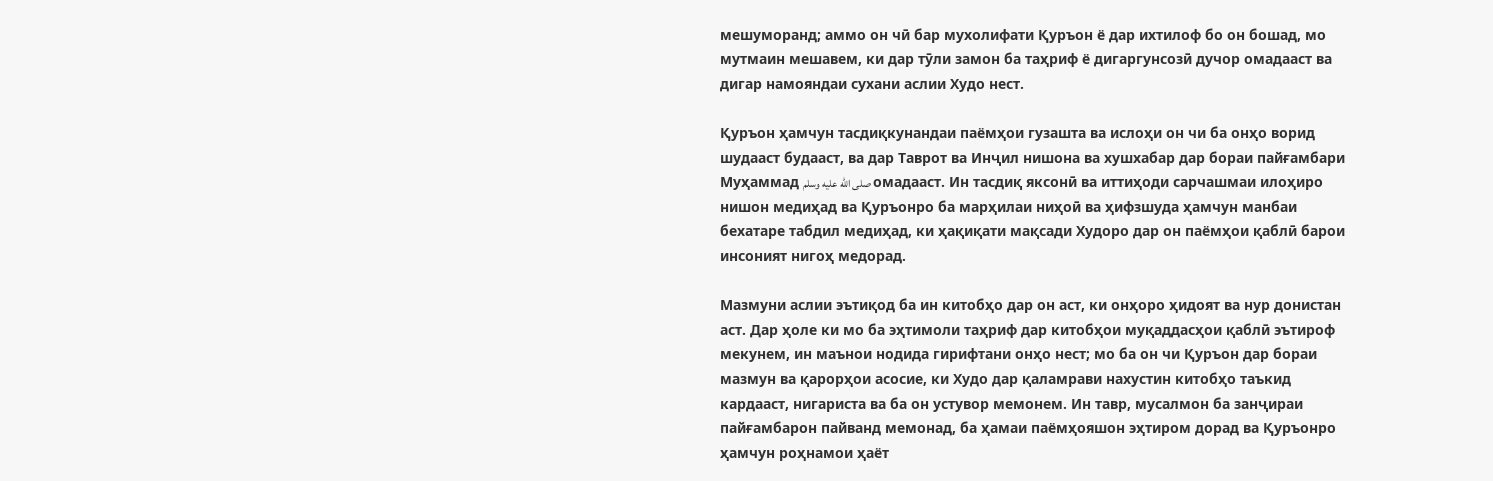мешуморанд; аммо он чӣ бар мухолифати Қуръон ё дар ихтилоф бо он бошад, мо мутмаин мешавем, ки дар тӯли замон ба таҳриф ё дигаргунсозӣ дучор омадааст ва дигар намояндаи сухани аслии Худо нест.

Қуръон ҳамчун тасдиқкунандаи паёмҳои гузашта ва ислоҳи он чи ба онҳо ворид шудааст будааст, ва дар Таврот ва Инҷил нишона ва хушхабар дар бораи пайғамбари Муҳаммад صلى الله عليه وسلم омадааст. Ин тасдиқ яксонӣ ва иттиҳоди сарчашмаи илоҳиро нишон медиҳад ва Қуръонро ба марҳилаи ниҳоӣ ва ҳифзшуда ҳамчун манбаи бехатаре табдил медиҳад, ки ҳақиқати мақсади Худоро дар он паёмҳои қаблӣ барои инсоният нигоҳ медорад.

Мазмуни аслии эътиқод ба ин китобҳо дар он аст, ки онҳоро ҳидоят ва нур донистан аст. Дар ҳоле ки мо ба эҳтимоли таҳриф дар китобҳои муқаддасҳои қаблӣ эътироф мекунем, ин маънои нодида гирифтани онҳо нест; мо ба он чи Қуръон дар бораи мазмун ва қарорҳои асосие, ки Худо дар қаламрави нахустин китобҳо таъкид кардааст, нигариста ва ба он устувор мемонем. Ин тавр, мусалмон ба занҷираи пайғамбарон пайванд мемонад, ба ҳамаи паёмҳояшон эҳтиром дорад ва Қуръонро ҳамчун роҳнамои ҳаёт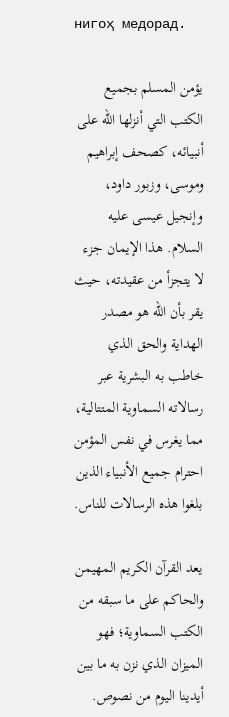нигоҳ медорад.

يؤمن المسلم بجميع الكتب التي أنزلها الله على أنبيائه، كصحف إبراهيم وموسى، وزبور داود، وإنجيل عيسى عليه السلام. هذا الإيمان جزء لا يتجزأ من عقيدته، حيث يقر بأن الله هو مصدر الهداية والحق الذي خاطب به البشرية عبر رسالاته السماوية المتتالية، مما يغرس في نفس المؤمن احترام جميع الأنبياء الذين بلغوا هذه الرسالات للناس.

يعد القرآن الكريم المهيمن والحاكم على ما سبقه من الكتب السماوية؛ فهو الميزان الذي نزن به ما بين أيدينا اليوم من نصوص.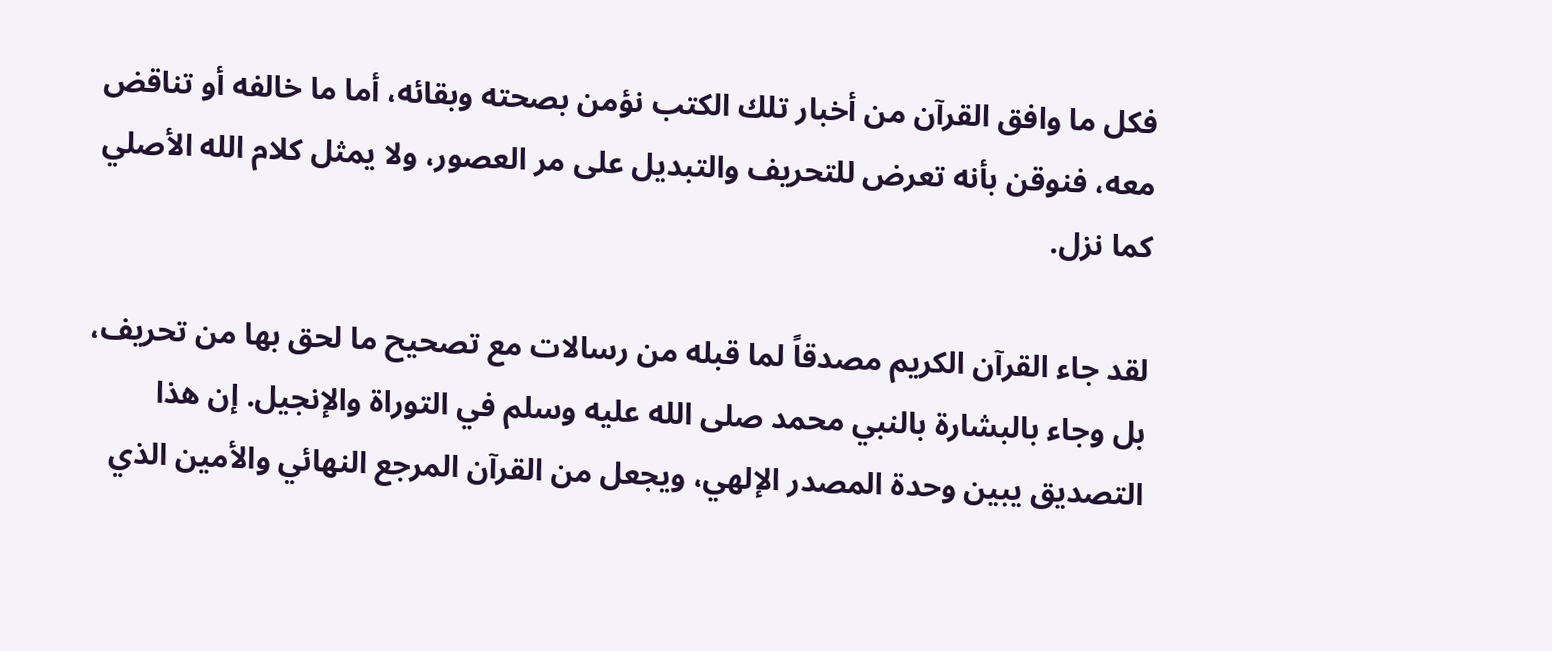فكل ما وافق القرآن من أخبار تلك الكتب نؤمن بصحته وبقائه، أما ما خالفه أو تناقض معه، فنوقن بأنه تعرض للتحريف والتبديل على مر العصور، ولا يمثل كلام الله الأصلي كما نزل.

لقد جاء القرآن الكريم مصدقاً لما قبله من رسالات مع تصحيح ما لحق بها من تحريف، بل وجاء بالبشارة بالنبي محمد صلى الله عليه وسلم في التوراة والإنجيل. إن هذا التصديق يبين وحدة المصدر الإلهي، ويجعل من القرآن المرجع النهائي والأمين الذي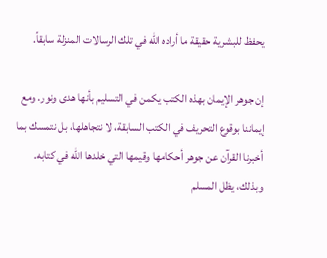يحفظ للبشرية حقيقة ما أراده الله في تلك الرسالات المنزلة سابقاً.

إن جوهر الإيمان بهذه الكتب يكمن في التسليم بأنها هدى ونور. ومع إيماننا بوقوع التحريف في الكتب السابقة، لا نتجاهلها، بل نتمسك بما أخبرنا القرآن عن جوهر أحكامها وقيمها التي خلدها الله في كتابه. وبذلك، يظل المسلم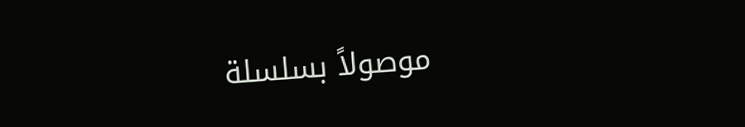موصولاً بسلسلة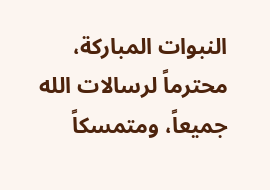النبوات المباركة، محترماً لرسالات الله جميعاً، ومتمسكاً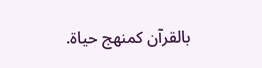بالقرآن كمنهج حياة.